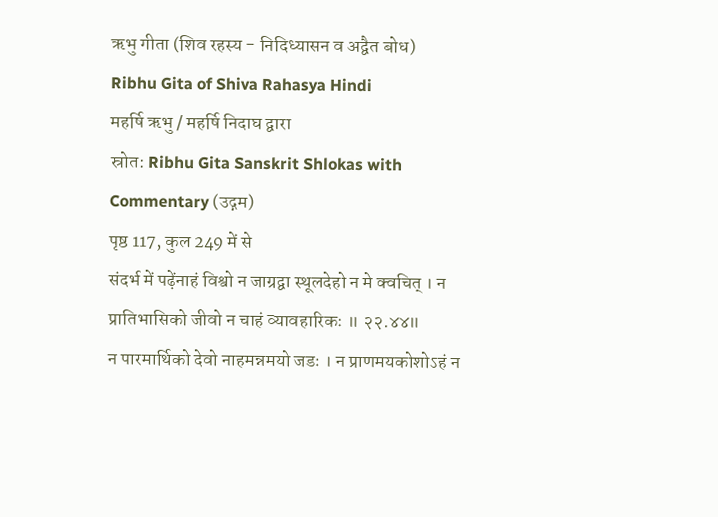ऋभु गीता (शिव रहस्य - निदिध्यासन व अद्वैत बोध)
Ribhu Gita of Shiva Rahasya Hindi
महर्षि ऋभु / महर्षि निदाघ द्वारा
स्रोत: Ribhu Gita Sanskrit Shlokas with Commentary (उद्गम)
पृष्ठ 117, कुल 249 में से
संदर्भ में पढ़ेंनाहं विश्वो न जाग्रद्वा स्थूलदेहो न मे क्वचित् । न प्रातिभासिको जीवो न चाहं व्यावहारिकः ॥ २२.४४॥
न पारमार्थिको देवो नाहमन्नमयो जडः । न प्राणमयकोशोऽहं न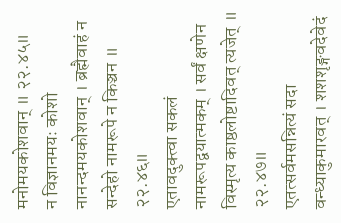मनोमयकोशवान् ॥ २२.४५॥
न विज्ञानमयः कोशो नानन्दमयकोशवान् । ब्रह्मैवाहं न सन्देहो नामरूपे न किञ्चन ॥ २२.४६॥
एतावदुक्त्वा सकलं नामरूपद्वयात्मकम् । सर्वं क्षणेन विस्मृत्य काष्ठलोष्टादिवत् त्यजेत् ॥ २२.४७॥
एतत्सर्वमसन्नित्यं सदा वन्ध्याकुमारवत् । शशशृङ्गवदेवेदं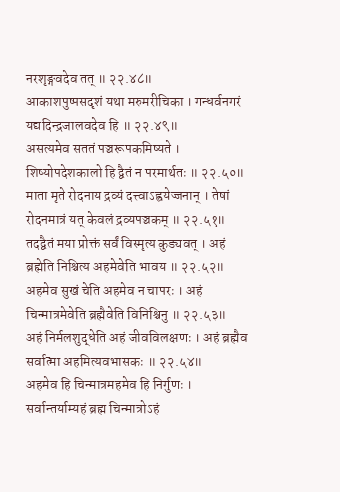नरशृङ्गवदेव तत् ॥ २२.४८॥
आकाशपुष्पसदृशं यथा मरुमरीचिका । गन्धर्वनगरं यद्यदिन्द्रजालवदेव हि ॥ २२.४९॥
असत्यमेव सततं पञ्चरूपकमिष्यते । शिष्योपदेशकालो हि द्वैतं न परमार्थतः ॥ २२.५०॥
माता मृते रोदनाय द्रव्यं दत्त्वाऽह्वयेज्जनान् । तेषां रोदनमात्रं यत् केवलं द्रव्यपञ्चकम् ॥ २२.५१॥
तदद्वैतं मया प्रोक्तं सर्वं विस्मृत्य कुड्यवत् । अहं ब्रह्मेति निश्चित्य अहमेवेति भावय ॥ २२.५२॥
अहमेव सुखं चेति अहमेव न चापरः । अहं चिन्मात्रमेवेति ब्रह्मैवेति विनिश्चिनु ॥ २२.५३॥
अहं निर्मलशुद्धेति अहं जीवविलक्षणः । अहं ब्रह्मैव सर्वात्मा अहमित्यवभासकः ॥ २२.५४॥
अहमेव हि चिन्मात्रमहमेव हि निर्गुणः । सर्वान्तर्याम्यहं ब्रह्म चिन्मात्रोऽहं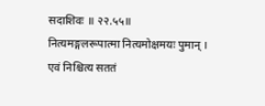सदाशिवः ॥ २२.५५॥
नित्यमङ्गलरूपात्मा नित्यमोक्षमयः पुमान् । एवं निश्चित्य सततं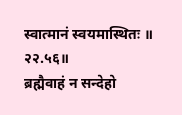स्वात्मानं स्वयमास्थितः ॥ २२.५६॥
ब्रह्मैवाहं न सन्देहो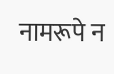नामरूपे न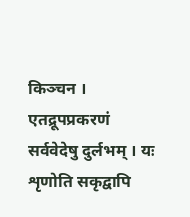किञ्चन । एतद्रूपप्रकरणं सर्ववेदेषु दुर्लभम् । यः शृणोति सकृद्वापि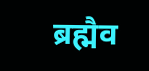ब्रह्मैव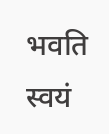भवति स्वयं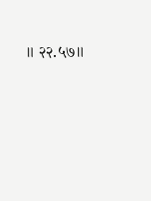॥ २२.५७॥